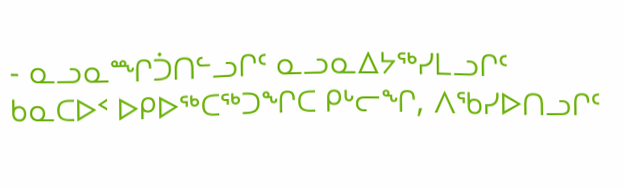- ᓇᓗᓇᙱᑑᑎᓪᓗᒋᑦ ᓇᓗᓇᐃᔭᖅᓯᒪᓗᒋᑦ ᑲᓇᑕᐅᑉ ᐅᑭᐅᖅᑕᖅᑐᖏᑕ ᑭᒡᓕᖏ, ᐱᖃᓯᐅᑎᓗᒋᑦ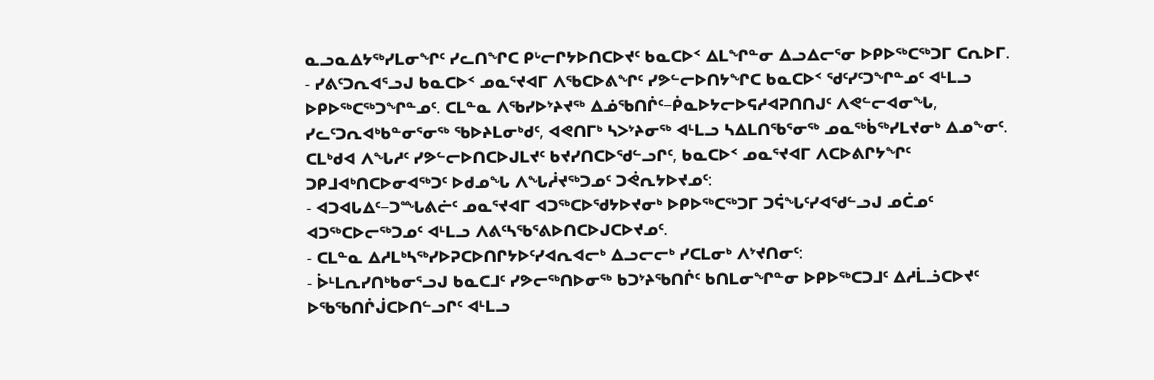ᓇᓗᓇᐃᔭᖅᓯᒪᓂᖏᑦ ᓯᓚᑎᖏᑕ ᑭᒡᓕᒋᔭᐅᑎᑕᐅᔪᑦ ᑲᓇᑕᐅᑉ ᐃᒪᖏᓐᓂ ᐃᓗᐃᓕᕐᓂ ᐅᑭᐅᖅᑕᖅᑐᒥ ᑕᕆᐅᒥ.
- ᓯᕕᑦᑐᕆᐊᕐᓗᒍ ᑲᓇᑕᐅᑉ ᓄᓇᕐᔪᐊᒥ ᐱᖃᑕᐅᕕᖏᑦ ᓯᕗᓪᓕᐅᑎᔭᖏᑕ ᑲᓇᑕᐅᑉ ᖁᑦᓯᑦᑐᖏᓐᓄᑦ ᐊᒻᒪᓗ ᐅᑭᐅᖅᑕᖅᑐᖏᓐᓄᑦ. ᑕᒪᓐᓇ ᐱᖃᓯᐅᔾᔨᔪᖅ ᐃᓅᖃᑎᒌᑦ−ᑮᓇᐅᔭᓕᐅᕋᓱᐊᕈᑎᑎᒍᑦ ᐱᕙᓪᓕᐊᓂᖓ, ᓯᓚᑦᑐᕆᐊᒃᑲᓐᓂᕐᓂᖅ ᖃᐅᔨᒪᓂᒃᑯᑦ, ᐊᕙᑎᒥᒃ ᓴᐳᔾᔨᓂᖅ ᐊᒻᒪᓗ ᓴᐃᒪᑎᖃᕐᓂᖅ ᓄᓇᖅᑳᖅᓯᒪᔪᓂᒃ ᐃᓄᖕᓂᑦ.
ᑕᒪᒃᑯᐊ ᐱᖓᓱᑦ ᓯᕗᓪᓕᐅᑎᑕᐅᒍᒪᔪᑦ ᑲᔪᓯᑎᑕᐅᖁᓪᓗᒋᑦ, ᑲᓇᑕᐅᑉ ᓄᓇᕐᔪᐊᒥ ᐱᑕᐅᕕᒋᔭᖏᑦ ᑐᑭᒧᐊᒃᑎᑕᐅᓂᐊᖅᑐᑦ ᐅᑯᓄᖓ ᐱᖓᓲᔪᖅᑐᓄᑦ ᑐᕚᕆᔭᐅᔪᓄᑦ:
- ᐊᑐᐊᒐᐃᑦ−ᑐᙵᕕᓖᑦ ᓄᓇᕐᔪᐊᒥ ᐊᑐᖅᑕᐅᖁᔭᐅᔪᓂᒃ ᐅᑭᐅᖅᑕᖅᑐᒥ ᑐᕌᖓᑦᓯᐊᖁᓪᓗᒍ ᓄᑖᓄᑦ ᐊᑐᖅᑕᐅᓕᖅᑐᓄᑦ ᐊᒻᒪᓗ ᐱᕕᑦᓴᖃᕐᕕᐅᑎᑕᐅᒍᑕᐅᔪᓄᑦ.
- ᑕᒪᓐᓇ ᐃᓱᒪᒃᓴᖅᓯᐅᕈᑕᐅᑎᒋᔭᐅᑦᓯᐊᕆᐊᓕᒃ ᐃᓗᓕᓕᒃ ᓯᑕᒪᓂᒃ ᐱᔾᔪᑎᓂᑦ:
- ᐆᒻᒪᕆᓯᑎᒃᑲᓂᕐᓗᒍ ᑲᓇᑕᒧᑦ ᓯᕗᓕᖅᑎᐅᓂᖅ ᑲᑐᔾᔨᖃᑎᒌᑦ ᑲᑎᒪᓂᖏᓐᓂ ᐅᑭᐅᖅᑕᑐᒧᑦ ᐃᓱᒫᓘᑕᐅᔪᑦ ᐅᖃᖃᑎᒌᒎᑕᐅᑎᓪᓗᒋᑦ ᐊᒻᒪᓗ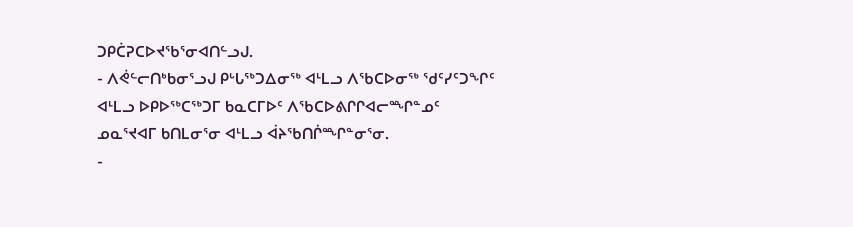ᑐᑭᑖᕈᑕᐅᔪᖃᕐᓂᐊᑎᓪᓗᒍ.
- ᐱᕚᓪᓕᑎᒃᑲᓂᕐᓗᒍ ᑭᒡᒐᖅᑐᐃᓂᖅ ᐊᒻᒪᓗ ᐱᖃᑕᐅᓂᖅ ᖁᑦᓯᑦᑐᖏᑦ ᐊᒻᒪᓗ ᐅᑭᐅᖅᑕᖅᑐᒥ ᑲᓇᑕᒥᐅᑦ ᐱᖃᑕᐅᕕᒋᒋᐊᓕᙱᓐᓄᑦ ᓄᓇᕐᔪᐊᒥ ᑲᑎᒪᓂᕐᓂ ᐊᒻᒪᓗ ᐋᔨᖃᑎᒌᙱᓐᓂᕐᓂ.
-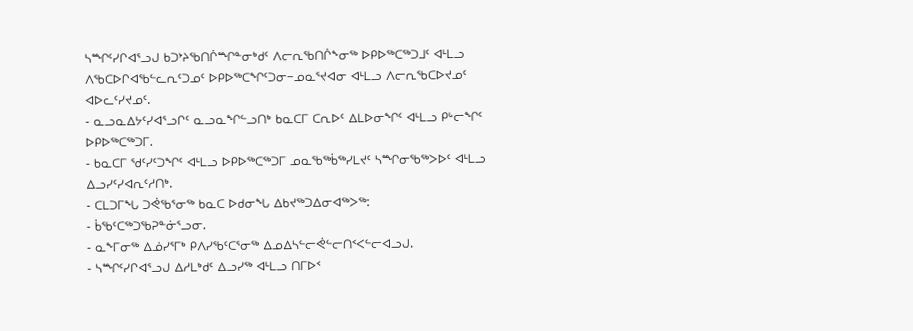ᓴᙱᑦᓯᒋᐊᕐᓗᒍ ᑲᑐᔾᔨᖃᑎᒌᙱᓐᓂᒃᑯᑦ ᐱᓕᕆᖃᑎᒌᖕᓂᖅ ᐅᑭᐅᖅᑕᖅᑐᒧᑦ ᐊᒻᒪᓗ ᐱᖃᑕᐅᒋᐊᖃᓪᓚᕆᑦᑐᓄᑦ ᐅᑭᐅᖅᑕᖏᑦᑐᓂ−ᓄᓇᕐᔪᐊᓂ ᐊᒻᒪᓗ ᐱᓕᕆᖃᑕᐅᔪᓄᑦ ᐊᐅᓚᑦᓯᔪᓄᑦ.
- ᓇᓗᓇᐃᔭᑦᓯᐊᕐᓗᒋᑦ ᓇᓗᓇᖏᓪᓗᑎᒃ ᑲᓇᑕᒥ ᑕᕆᐅᑦ ᐃᒪᐅᓂᖏᑦ ᐊᒻᒪᓗ ᑭᒡᓕᖏᑦ ᐅᑭᐅᖅᑕᖅᑐᒥ.
- ᑲᓇᑕᒥ ᖁᑦᓯᑦᑐᖏᑦ ᐊᒻᒪᓗ ᐅᑭᐅᖅᑕᖅᑐᒥ ᓄᓇᖃᖅᑳᖅᓯᒪᔪᑦ ᓴᙱᓂᖃᖅᐳᐅᑦ ᐊᒻᒪᓗ ᐃᓗᓯᑦᓯᐊᕆᑦᓱᑎᒃ.
- ᑕᒪᑐᒥᖓ ᑐᕚᖃᕐᓂᖅ ᑲᓇᑕ ᐅᑯᓂᖓ ᐃᑲᔪᖅᑐᐃᓂᐊᖅᐳᖅ:
- ᑳᖃᑦᑕᖅᑐᖃᕈᓐᓃᕐᓗᓂ.
- ᓇᖕᒥᓂᖅ ᐃᓅᓯᕐᒥᒃ ᑭᐱᓯᖃᑦᑕᕐᓂᖅ ᐃᓄᐃᓴᓪᓕᕚᓪᓕᑎᑉᐸᓪᓕᐊᓗᒍ.
- ᓴᙱᑦᓯᒋᐊᕐᓗᒍ ᐃᓱᒪᒃᑯᑦ ᐃᓗᓯᖅ ᐊᒻᒪᓗ ᑎᒥᐅᑉ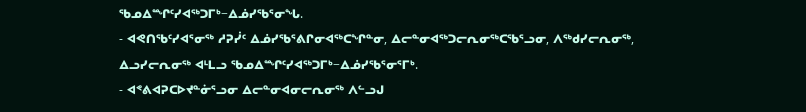ᖃᓄᐃᙱᑦᓯᐊᖅᑐᒥᒃ−ᐃᓅᓯᖃᕐᓂᖓ.
- ᐊᕙᑎᖃᑦᓯᐊᕐᓂᖅ ᓱᕈᓰᑦ ᐃᓅᓯᖃᕐᕕᒋᓂᐊᖅᑕᖏᓐᓂ, ᐃᓕᓐᓂᐊᖅᑐᓕᕆᓂᖅᑕᖃᕐᓗᓂ, ᐱᖅᑯᓯᓕᕆᓂᖅ, ᐃᓗᓯᓕᕆᓂᖅ ᐊᒻᒪᓗ ᖃᓄᐃᙱᑦᓯᐊᖅᑐᒥᒃ−ᐃᓅᓯᖃᕐᓂᕐᒥᒃ.
- ᐊᕝᕕᐊᕈᑕᐅᔪᓐᓃᕐᓗᓂ ᐃᓕᓐᓂᐊᓂᓕᕆᓂᖅ ᐱᓪᓗᒍ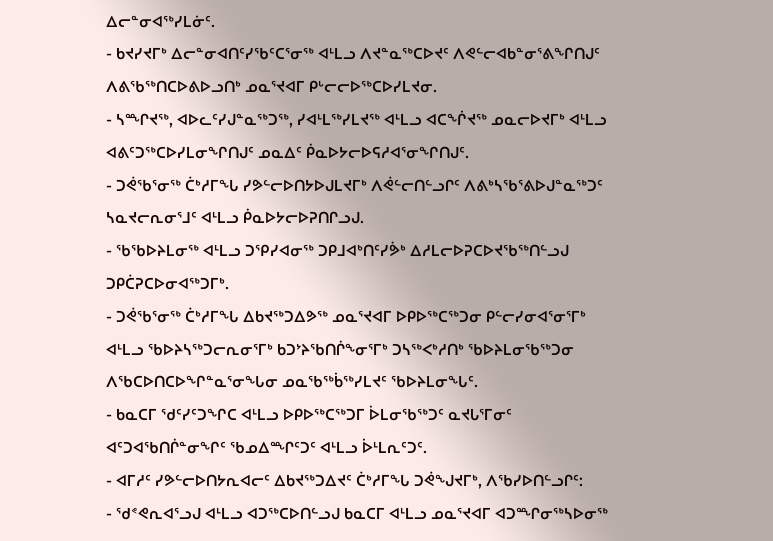ᐃᓕᓐᓂᐊᖅᓯᒪᓃᑦ.
- ᑲᔪᓯᔪᒥᒃ ᐃᓕᓐᓂᐊᑎᑦᓯᖃᑦᑕᕐᓂᖅ ᐊᒻᒪᓗ ᐱᔪᓐᓇᖅᑕᐅᔪᑦ ᐱᕙᓪᓕᐊᑲᓐᓂᕐᕕᖏᑎᒍᑦ ᐱᕕᖃᖅᑎᑕᐅᕕᐅᓗᑎᒃ ᓄᓇᕐᔪᐊᒥ ᑭᒡᓕᓕᐅᖅᑕᐅᓯᒪᔪᓂ.
- ᓴᙱᔪᖅ, ᐊᐅᓚᑦᓯᒍᓐᓇᖅᑐᖅ, ᓯᐊᒻᒪᖅᓯᒪᔪᖅ ᐊᒻᒪᓗ ᐊᑕᖐᔪᖅ ᓄᓇᓕᐅᔪᒥᒃ ᐊᒻᒪᓗ ᐊᕕᑦᑐᖅᑕᐅᓯᒪᓂᖏᑎᒍᑦ ᓄᓇᐃᑦ ᑮᓇᐅᔭᓕᐅᕋᓱᐊᕐᓂᖏᑎᒍᑦ.
- ᑐᕚᖃᕐᓂᖅ ᑖᒃᓱᒥᖓ ᓯᕗᓪᓕᐅᑎᔭᐅᒍᒪᔪᒥᒃ ᐱᕚᓪᓕᑎᓪᓗᒋᑦ ᐱᕕᒃᓴᖃᕐᕕᐅᒍᓐᓇᖅᑐᑦ ᓴᓇᔪᓕᕆᓂᕐᒧᑦ ᐊᒻᒪᓗ ᑮᓇᐅᔭᓕᐅᕈᑎᒋᓗᒍ.
- ᖃᖃᐅᔨᒪᓂᖅ ᐊᒻᒪᓗ ᑐᕿᓯᐊᓂᖅ ᑐᑭᒧᐊᒃᑎᑦᓯᕘᒃ ᐃᓱᒪᓕᐅᕈᑕᐅᔪᖃᖅᑎᓪᓗᒍ ᑐᑭᑖᕈᑕᐅᓂᐊᖅᑐᒥᒃ.
- ᑐᕚᖃᕐᓂᖅ ᑖᒃᓱᒥᖓ ᐃᑲᔪᖅᑐᐃᕗᖅ ᓄᓇᕐᔪᐊᒥ ᐅᑭᐅᖅᑕᖅᑐᓂ ᑭᓪᓕᓯᓂᐊᕐᓂᕐᒥᒃ ᐊᒻᒪᓗ ᖃᐅᔨᓴᖅᑐᓕᕆᓂᕐᒥᒃ ᑲᑐᔾᔨᖃᑎᒌᖕᓂᕐᒥᒃ ᑐᓴᖅᐸᒃᓱᑎᒃ ᖃᐅᔨᒪᓂᖃᖅᑐᓂ ᐱᖃᑕᐅᑎᑕᐅᖏᓐᓇᕐᓂᖓᓂ ᓄᓇᖃᖅᑳᖅᓯᒪᔪᑦ ᖃᐅᔨᒪᓂᖓᑦ.
- ᑲᓇᑕᒥ ᖁᑦᓯᑦᑐᖏᑕ ᐊᒻᒪᓗ ᐅᑭᐅᖅᑕᖅᑐᒥ ᐆᒪᓂᖃᖅᑐᑦ ᓇᔪᒐᕐᒥᓂᑦ ᐊᑦᑐᐊᖃᑎᒌᓐᓂᖏᑦ ᖃᓄᐃᙱᑦᑐᑦ ᐊᒻᒪᓗ ᐆᒻᒪᕆᑦᑐᑦ.
- ᐊᒥᓱᑦ ᓯᕗᓪᓕᐅᑎᔭᕆᐊᓕᑦ ᐃᑲᔪᖅᑐᐃᔪᑦ ᑖᒃᓱᒥᖓ ᑐᕚᖑᔪᒥᒃ, ᐱᖃᓯᐅᑎᓪᓗᒋᑦ:
- ᖁᕝᕙᕆᐊᕐᓗᒍ ᐊᒻᒪᓗ ᐊᑐᖅᑕᐅᑎᓪᓗᒍ ᑲᓇᑕᒥ ᐊᒻᒪᓗ ᓄᓇᕐᔪᐊᒥ ᐊᑐᙱᓂᖅᓴᐅᓂᖅ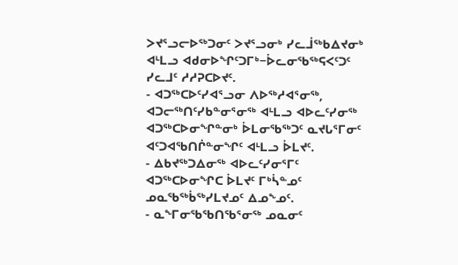ᐳᔪᕐᓗᓕᐅᖅᑐᓂᑦ ᐳᔪᕐᓗᓂᒃ ᓯᓚᒨᖅᑲᐃᔪᓂᒃ ᐊᒻᒪᓗ ᐊᑯᓂᐅᖏᑦᑐᒥᒃ−ᐆᓚᓂᖃᖅᕋᐸᑦᑐᑦ ᓯᓚᒧᑦ ᓱᓱᕈᑕᐅᔪᑦ.
- ᐊᑐᖅᑕᐅᑦᓯᐊᕐᓗᓂ ᐱᐅᖅᓱᐊᕐᓂᖅ, ᐊᑐᓕᖅᑎᑦᓯᑲᓐᓂᕐᓂᖅ ᐊᒻᒪᓗ ᐊᐅᓚᑦᓯᓂᖅ ᐊᑐᖅᑕᐅᓂᖏᓐᓂᒃ ᐆᒪᓂᖃᖅᑐᑦ ᓇᔪᒐᕐᒥᓂᑦ ᐊᑦᑐᐊᖃᑎᒌᓐᓂᖏᑦ ᐊᒻᒪᓗ ᐆᒪᔪᑦ.
- ᐃᑲᔪᖅᑐᐃᓂᖅ ᐊᐅᓚᑦᓯᓂᕐᒥᑦ ᐊᑐᖅᑕᐅᓂᖏᑕ ᐆᒪᔪᑦ ᒥᒃᓵᓐᓄᑦ ᓄᓇᖃᖅᑳᖅᓯᒪᔪᓄᑦ ᐃᓄᖕᓄᑦ.
- ᓇᖕᒥᓂᖃᖃᑎᖃᕐᓂᖅ ᓄᓇᓂᑦ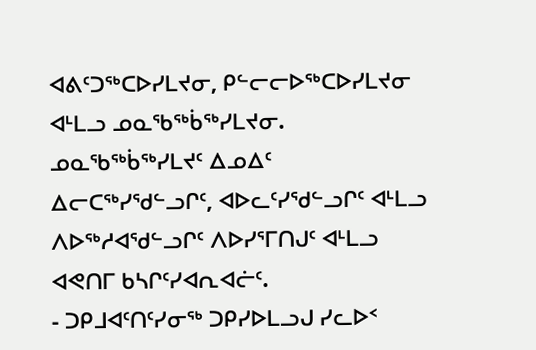ᐊᕕᑦᑐᖅᑕᐅᓯᒪᔪᓂ, ᑭᓪᓕᓕᐅᖅᑕᐅᓯᒪᔪᓂ ᐊᒻᒪᓗ ᓄᓇᖃᖅᑳᖅᓯᒪᔪᓂ. ᓄᓇᖃᖅᑳᖅᓯᒪᔪᑦ ᐃᓄᐃᑦ ᐃᓕᑕᖅᓯᖁᓪᓗᒋᑦ, ᐊᐅᓚᑦᓯᖁᓪᓗᒋᑦ ᐊᒻᒪᓗ ᐱᐅᖅᓱᐊᖁᓪᓗᒋᑦ ᐱᐅᓯᕐᒥᑎᒍᑦ ᐊᒻᒪᓗ ᐊᕙᑎᒥ ᑲᓴᒋᑦᓯᐊᕆᐊᓖᑦ.
- ᑐᑭᒧᐊᑦᑎᑦᓯᓂᖅ ᑐᑭᓯᐅᒪᓗᒍ ᓯᓚᐅᑉ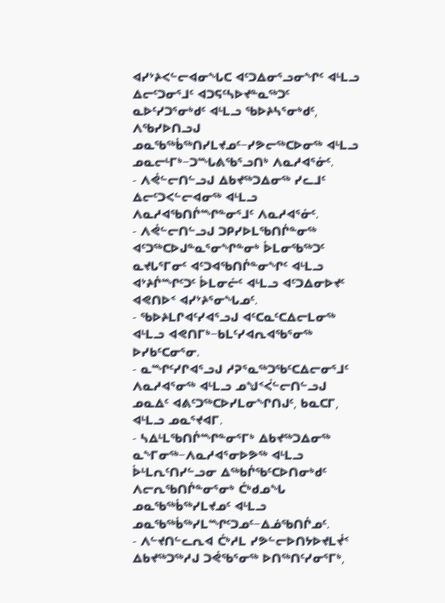ᐊᓯᔾᔨᐸᓪᓕᐊᓂᖓᑕ ᐊᑦᑐᐃᓂᕐᓗᓂᖏᑦ ᐊᒻᒪᓗ ᐃᓕᑦᑐᓂᕐᒧᑦ ᐊᑐᕋᑦᓴᐅᔪᓐᓇᖅᑐᑦ ᓇᐅᑦᓯᑐᕐᓂᒃᑯᑦ ᐊᒻᒪᓗ ᖃᐅᔨᓴᕐᓂᒃᑯᑦ, ᐱᖃᓯᐅᑎᓗᒍ ᓄᓇᖃᖅᑳᖅᑎᓯᒪᔪᓄᑦ−ᓯᕗᓕᖅᑕᐅᓂᖅ ᐊᒻᒪᓗ ᓄᓇᓕᒻᒥᒃ−ᑐᙵᕕᖃᕐᓗᑎᒃ ᐱᓇᓱᐊᕐᓃᑦ.
- ᐱᕚᓪᓕᑎᓪᓗᒍ ᐃᑲᔪᖅᑐᐃᓂᖅ ᓯᓚᒧᑦ ᐃᓕᑦᑐᐸᓪᓕᐊᓂᖅ ᐊᒻᒪᓗ ᐱᓇᓱᐊᖃᑎᒌᙱᓐᓂᕐᒧᑦ ᐱᓇᓱᐊᕐᓃᑦ.
- ᐱᕚᓪᓕᑎᓪᓗᒍ ᑐᑭᓯᐅᒪᖃᑎᒌᓐᓂᖅ ᐊᑦᑐᖅᑕᐅᒍᓐᓇᕐᓂᖏᓐᓂᒃ ᐆᒪᓂᖃᖅᑐᑦ ᓇᔪᒐᕐᒥᓂᑦ ᐊᑦᑐᐊᖃᑎᒌᓐᓂᖏᑦ ᐊᒻᒪᓗ ᐊᔾᔨᒌᙱᑦᑐᑦ ᐆᒪᓂᓖᑦ ᐊᒻᒪᓗ ᐊᑦᑐᐃᓂᐅᔪᑦ ᐊᕙᑎᐅᑉ ᐊᓯᔾᔨᕐᓂᖓᓄᑦ.
- ᖃᐅᔨᒪᒋᐊᑦᓯᐊᕐᓗᒍ ᐊᑦᑕᓇᑦᑕᐃᓕᒪᓂᖅ ᐊᒻᒪᓗ ᐊᕙᑎᒥᒃ−ᑲᒪᑦᓯᐊᕆᐊᖃᕐᓂᖅ ᐅᓯᑲᑦᑕᓂᕐᓂ.
- ᓇᙱᑦᓯᒋᐊᕐᓗᒍ ᓱᕈᕐᓇᖅᑐᖃᑦᑕᐃᓕᓂᕐᒧᑦ ᐱᓇᓱᐊᕐᓂᖅ ᐊᒻᒪᓗ ᓄᖑᑉᐹᓪᓕᑎᓪᓗᒍ ᓄᓇᐃᑦ ᐊᕕᑦᑐᖅᑕᐅᓯᒪᓂᖏᑎᒍᑦ, ᑲᓇᑕᒥ, ᐊᒻᒪᓗ ᓄᓇᕐᔪᐊᒥ.
- ᓴᐃᒻᒪᖃᑎᒌᙱᓐᓂᕐᒥᒃ ᐃᑲᔪᖅᑐᐃᓂᖅ ᓇᖕᒥᓂᖅ−ᐱᓇᓱᐊᕐᓂᐅᕗᖅ ᐊᒻᒪᓗ ᐆᒻᒪᕆᑦᑎᓯᓪᓗᓂ ᐃᖅᑲᒌᖃᑦᑕᐅᑎᓂᒃᑯᑦ ᐱᓕᕆᖃᑎᒌᓐᓂᕐᓂᒃ ᑖᒃᑯᓄᖓ ᓄᓇᖃᖅᑳᖅᓯᒪᔪᓄᑦ ᐊᒻᒪᓗ ᓄᓇᖃᖅᑳᖅᓯᒪᙱᑦᑐᓄᑦ−ᐃᓅᖃᑎᒌᓄᑦ.
- ᐱᓪᔪᑎᓪᓚᕆᐊ ᑖᒃᓱᒪ ᓯᕗᓪᓕᐅᑎᔭᐅᔪᒪᔫᑉ ᐃᑲᔪᖅᑐᖅᓱᒍ ᑐᕚᖃᕐᓂᖅ ᐅᑎᖅᑎᑦᓯᓂᕐᒥᒃ,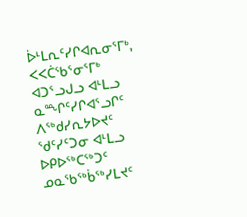ᐆᒻᒪᕆᑦᓯᒋᐊᕆᓂᕐᒥᒃ, ᐸᐸᑖᖃᕐᓂᕐᒥᒃ ᐊᑐᕐᓗᒍᓗ ᐊᒻᒪᓗ ᓇᙱᑦᓯᒋᐊᕐᓗᒋᑦ ᐱᖅᑯᓯᕆᔭᐅᔪᑦ ᖁᑦᓯᑦᑐᓂ ᐊᒻᒪᓗ ᐅᑭᐅᖅᑕᖅᑐᑦ ᓄᓇᖃᖅᑳᖅᓯᒪᔪᑦ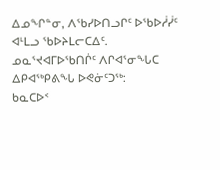ᐃᓄᖏᓐᓂ, ᐱᖃᓯᐅᑎᓗᒋᑦ ᐅᖃᐅᓲᓰᑦ ᐊᒻᒪᓗ ᖃᐅᔨᒪᓕᑕᐃᑦ.
ᓄᓇᕐᔪᐊᒥᐅᖃᑎᒌᑦ ᐱᒋᐊᕐᓂᖓᑕ ᐃᑭᐊᖅᑭᕕᖓ ᐅᕙᓃᑦᑐᖅ:
ᑲᓇᑕᐅᑉ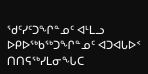ᖁᑦᓯᑦᑐᖏᓐᓄᑦ ᐊᒻᒪᓗ ᐅᑭᐅᖅᑲᖅᑐᖏᓐᓄᑦ ᐊᑐᐊᒐᐅᑉ ᑎᑎᕋᖅᓯᒪᓂᖓᑕ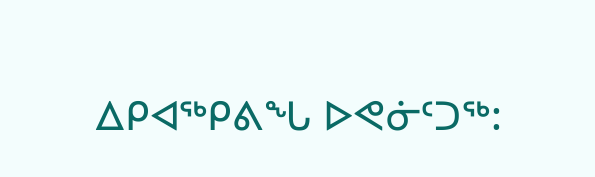ᐃᑭᐊᖅᑭᕕᖓ ᐅᕙᓃᑦᑐᖅ: